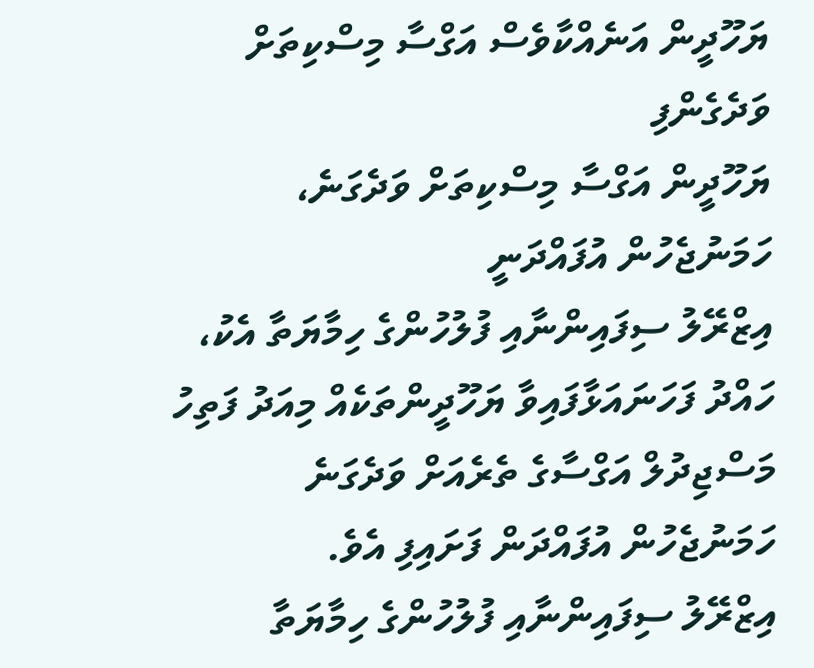ޔަހޫދީން އަނެއްކާވެސް އަގްސާ މިސްކިތަށް ވަދެގެންފި
ޔަހޫދީން އަގްސާ މިސްކިތަށް ވަދެގަނެ، ހަމަނުޖެހުން އުފައްދަނީ
އިޒްރޭލު ސިފައިންނާއި ފުލުހުންގެ ހިމާޔަތާ އެކު، ހައްދު ފަހަނައަޅާފައިވާ ޔަހޫދީންތަކެއް މިއަދު ފަތިހު މަސްޖިދުލް އަގްސާގެ ތެރެއަށް ވަދެގަނެ ހަމަނުޖެހުން އުފައްދަން ފަށައިފި އެވެ.
އިޒްރޭލު ސިފައިންނާއި ފުލުހުންގެ ހިމާޔަތާ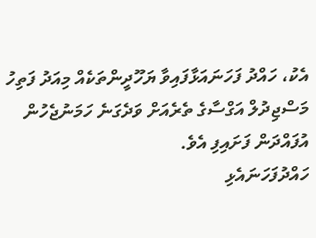އެކު، ހައްދު ފަހަނައަޅާފައިވާ ޔަހޫދީންތަކެއް މިއަދު ފަތިހު މަސްޖިދުލް އަގްސާގެ ތެރެއަށް ވަދެގަނެ ހަމަނުޖެހުން އުފައްދަން ފަށައިފި އެވެ.
ހައްދުފަހަނައެޅި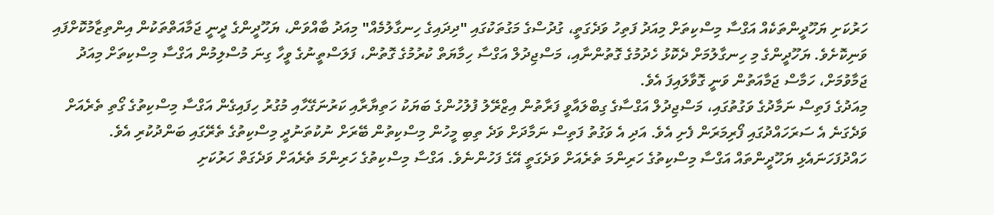ހަރުކަށި ޔަހޫދީންތަކެއް އަގްސާ މިސްކިތަށް މިއަދު ފަތިހު ވަދެގަތީ، ގުދުސްގެ މަގުތަކުގައި "ދިދައިގެ ހިނގާލުމެއް" މިއަދު ބާއްވަން، ޔަހޫދީންގެ ދީނީ ޖަމާއަތްތަކުން އިންތިޒާމުކޮށްފައި ވަނިކޮށެވެ. ޔަހޫދީންގެ މި ހިނގާލުމަށް ދެކޮޅު ހެދުމުގެ ގޮތުންނާއި، މަސްޖިދުލް އަގްސާ ހިމާޔަތް ކުރުމުގެ ގޮތުން، ފަލަސްތީނުގެ ވީހާ ގިނަ މުސްލިމުން އަގްސާ މިސްކިތަށް މިއަދު ޖަމާވުމަށް، ހަމާސް ޖަމާއަތުން ވަނީ ގޮވާލައިފަ އެވެ.
މިއަދުގެ ފަތިސް ނަމާދުގެ ވަގުތުގައި، މަސްޖިދުލް އަގްސާގެ ގިބްލައާވީ ފަރާތުން އިޒްރޭލު ފުލުހުންގެ ބަޔަކު ހަތިޔާރާއި ކަރުނަގޭހާއި މުގުރު ހިފައިގެން އަގްސާ މިސްކިތުގެ ގޯތި ތެރެއަށް ވަދެގަނެ އެ ސަރަހައްދުގައި ފޯރިމަރަން ފެށި އެވެ. އަދި އެ ވަގުތު ފަތިސް ނަމާދަށް ވަދެ ތިބި މީހުން މިސްކިތުން ބޭރަށް ނުކުތަނުދީ މިސްކިތުގެ ތެރޭގައި ބަންދުކުރި އެވެ.
ހައްދުފަހަނައެޅި ޔަހޫދީންތައް އަގްސާ މިސްކިތުގެ ހަރިންމަ ތެރެއަށް ވަދެގަތީ އޭގެ ފަހުންނެވެ. އަގްސާ މިސްކިތުގެ ހަރިންމަ ތެރެއަށް ވަދެގަތް ހަރުކަށި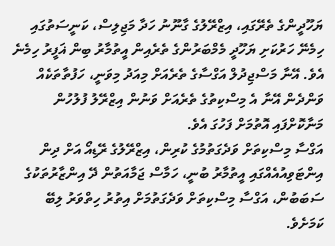ޔަހޫދީންގެ ތެރޭގައި، އިޒްރޭލުގެ ގާނޫނު ހަދާ މަޖިލިސް، ކަނީސަތުގައި ހިމެނޭ ހަރުކަށި ޔަހޫދީ މެމްބަރުންގެ ތެރެއިން އީތުމާރު ބިން ޣަފީރު ހިމެނެ އެވެ. އޭނާ މަސްޖިދުލް އަގްސާގެ ތެރެއަށް މިއަދު މިވަނީ، ހަފުތާތަކެއް ވަންދެން އޭނާ އެ މިސްކިތުގެ ތެރެއަށް ވަނުން އިޒްރޭލު ފުލުހުން މަނާކޮށްފައި އޮތުމަށް ފަހުގަ އެވެ.
އަގްސާ މިސްކިތަށް ވަދެގަތުމުގެ ކުރިން، އިޒްރޭލުގެ ރޭޑިއޯ އަށް ދިން އިންޓަވިއުއެއްގައި އީތުމާރު ބުނީ، ހަމާސް ޖަމާއަތުން ދޭ އިންޒާރުތަކުގެ ސަބަބުން، އަގްސާ މިސްކިތަށް ވަދެގަތުމަށް އިތުރު ހިތްވަރު ލިބޭ ކަމަށެވެ.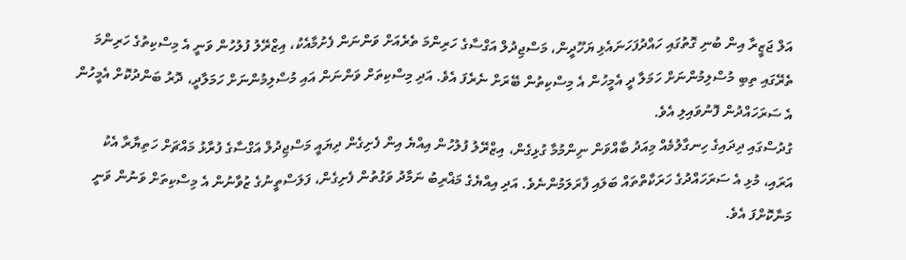އަލް ޖަޒީރާ އިން ބުނި ގޮތުގައި ހައްދުފަހަނައެޅި ޔަހޫދީން، މަސްޖިދުލް އަގްސާގެ ހަރިންމަ ތެރެއަށް ވަންނަން ފެށުމާއެކު، އިޒްރޭލު ފުލުހުން ވަނީ އެ މިސްކިތުގެ ހަރިންމަ ތެރޭގައި ތިބި މުސްލިމުންނަށް ހަމަލާ ދީ އެމީހުން އެ މިސްކިތުން ބޭރަށް ނެރެފަ އެވެ. އަދި މިސްކިތަށް ވަންނަން އައި މުސްލިމުންނަށް ހަމަލާދީ، ދޮރު ބަންދުކޮށް އެމީހުން އެ ސަރަހައްދުން ފޮނުވައިލި އެވެ.
ގުދުސްގައި ދިދައިގެ ހިނގާލުމެއް މިއަދު ބާއްވަން ނިންމުމާ ގުޅިގެން، އިޒްރޭލު ފުލުހުން އިއްޔެ އިން ފެށިގެން ދިޔައީ މަސްޖިދުލް އަގްސާގެ ފުރާޅު މައްޗަށް ހަތިޔާރާ އެކު އަރައި، މުޅި އެ ސަރަހައްދުގެ ހަރަކާތްތައް ބަލައި ފާރަލަމުންނެވެ. އަދި އިއްޔެގެ މަޣްރިބު ނަމާދު ވަގުތުން ފެށިގެން، ފަލަސްތީނުގެ ޒުވާނުން އެ މިސްކިތަށް ވަނުން ވަނީ މަނާކޮށްފަ އެވެ.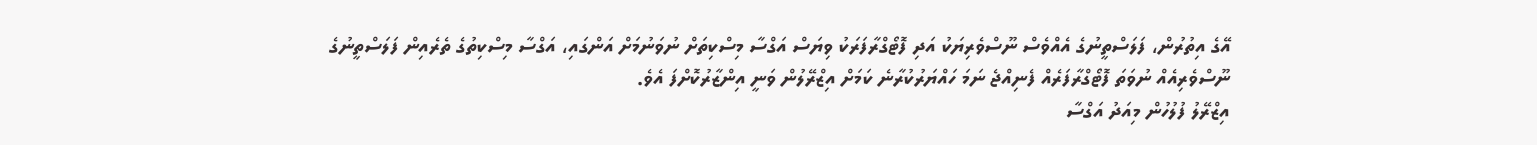އޭގެ އިތުރުން، ފަލަސްތީނުގެ އެއްވެސް ނޫސްވެރިޔަކު އަދި ފޮޓޯގްރާފަރަކު ވިޔަސް އަގްސާ މިސްކިތަށް ނުވަނުމަށް އަންގައި، އަގްސާ މިސްކިތުގެ ތެރެއިން ފަލަސްތީނުގެ ނޫސްވެރިއެއް ނުވަތަ ފޮޓޯގްރާފަރެއް ފެނިއްޖެ ނަމަ ހައްޔަރުކުރާނެ ކަމަށް އިޒްރޭލުން ވަނީ އިންޒާރުކޮށްފަ އެވެ.
އިޒްރޭލު ފުލުހުން މިއަދު އަގްސާ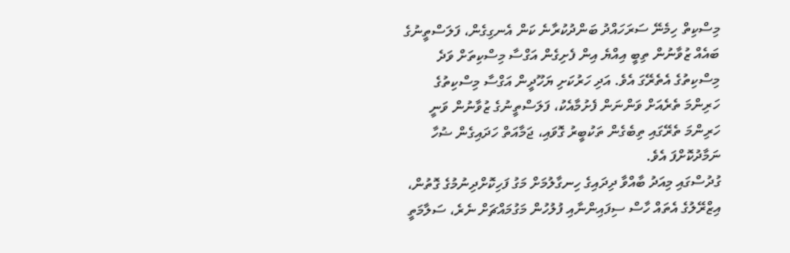މިސްކިތް ހިމެނޭ ސަރަހައްދު ބަންދުކުރާނެ ކަން އެނގިގެން، ފަލަސްތީނުގެ ބައެއް ޒުވާނުން ތިބީ އިއްޔެ އިން ފެށިގެން އަގްސާ މިސްކިތަށް ވަދެ މިސްކިތުގެ އެތެރޭގަ އެވެ. އަދި ހަރުކަށި ޔަހޫދީން އަގްސާ މިސްކިތުގެ ހަރިންމަ ތެރެއަށް ވަންނަން ފެށުމާއެކު، ފަލަސްތީނުގެ ޒުވާނުން ވަނީ ހަރިންމަ ތެރޭގައި ތިބެގެން ތަކުބީރު ގޮވައި، ޖަމާއަތް ހަދައިގެން ޟުހާ ނަމާދުކޮށްފަ އެވެ.
ގުދުސްގައި މިއަދު ބާއްވާ ދިދައިގެ ހިނގާލުމަށް މަގު ފަހިކޮށްދިނުމުގެ ގޮތުން، އިޒްރޭލުގެ އެތައް ހާސް ސިފައިންނާއި ފުލުހުން މަގުމައްޗަށް ނެރެ، ސަލާމަތީ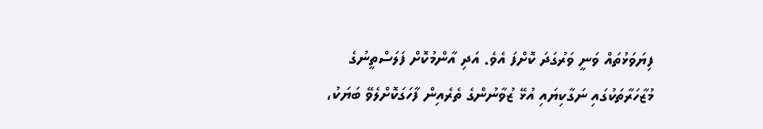ފިޔަވަޅުތައް ވަނީ ވަރުގަދަ ކޮށްފަ އެވެ. އަދި އާންމުކޮށް ފަލަސްތީނުގެ މުޒާހަރާތަކުގައި ނަގާކިޔައި އުޅޭ ޒުވާނުންގެ ތެރެއިން ފާހަގަކޮށްލެވޭ ބަޔަކު،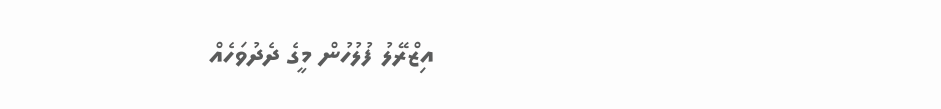އިޒްރޭލު ފުލުހުން މީގެ ދެދުވަހެއް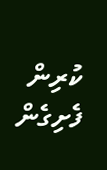ކުރިން ފެށިގެން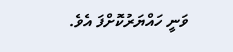ވަނީ ހައްޔަރުކޮށްފަ އެވެ.